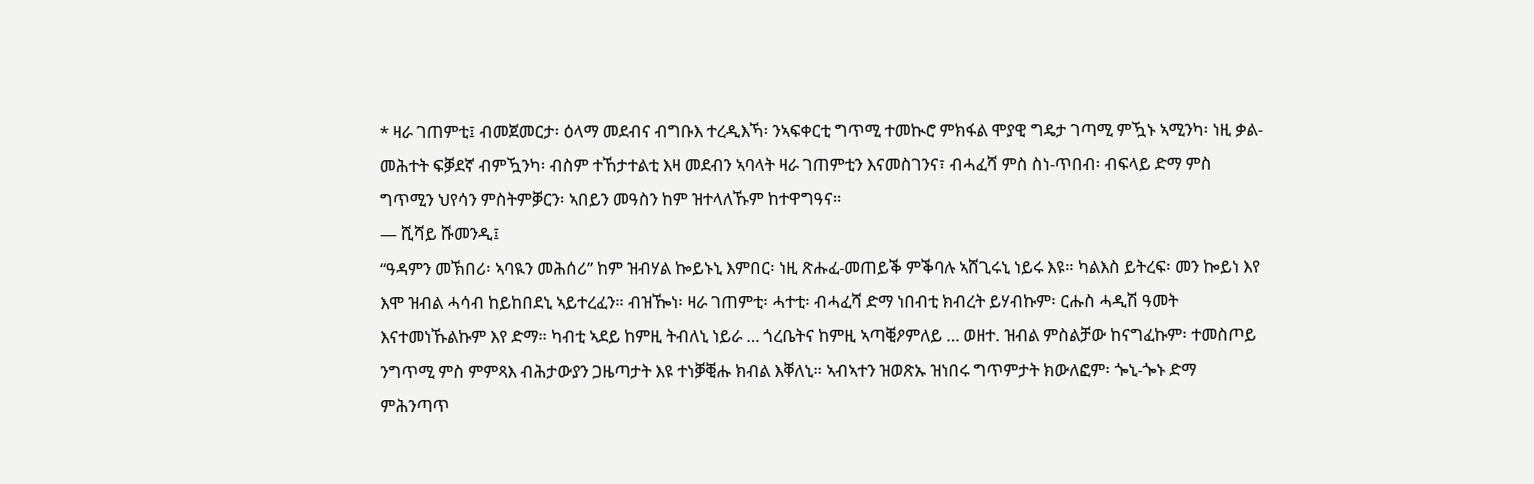* ዛራ ገጠምቲ፤ ብመጀመርታ፡ ዕላማ መደብና ብግቡእ ተረዲእኻ፡ ንኣፍቀርቲ ግጥሚ ተመኲሮ ምክፋል ሞያዊ ግዴታ ገጣሚ ምዃኑ ኣሚንካ፡ ነዚ ቃል-መሕተት ፍቓደኛ ብምዃንካ፡ ብስም ተኸታተልቲ እዛ መደብን ኣባላት ዛራ ገጠምቲን እናመስገንና፣ ብሓፈሻ ምስ ስነ-ጥበብ፡ ብፍላይ ድማ ምስ ግጥሚን ህየሳን ምስትምቓርን፡ ኣበይን መዓስን ከም ዝተላለኹም ከተዋግዓና።
— ሺሻይ ሹመንዲ፤
“ዓዳምን መኽበሪ፡ ኣባዪን መሕሰሪ” ከም ዝብሃል ኰይኑኒ እምበር፡ ነዚ ጽሑፈ-መጠይቕ ምቕባሉ ኣሸጊሩኒ ነይሩ እዩ። ካልእስ ይትረፍ፡ መን ኰይነ እየ እሞ ዝብል ሓሳብ ከይከበደኒ ኣይተረፈን። ብዝዀነ፡ ዛራ ገጠምቲ፡ ሓተቲ፡ ብሓፈሻ ድማ ነበብቲ ክብረት ይሃብኩም፡ ርሑስ ሓዲሽ ዓመት እናተመነኹልኩም እየ ድማ። ካብቲ ኣደይ ከምዚ ትብለኒ ነይራ … ጎረቤትና ከምዚ ኣጣቒዖምለይ … ወዘተ. ዝብል ምስልቻው ከናግፈኩም፡ ተመስጦይ ንግጥሚ ምስ ምምጻእ ብሕታውያን ጋዜጣታት እዩ ተነቓቒሑ ክብል እቐለኒ። ኣብኣተን ዝወጽኡ ዝነበሩ ግጥምታት ክውለፎም፡ ጐኒ-ጐኑ ድማ ምሕንጣጥ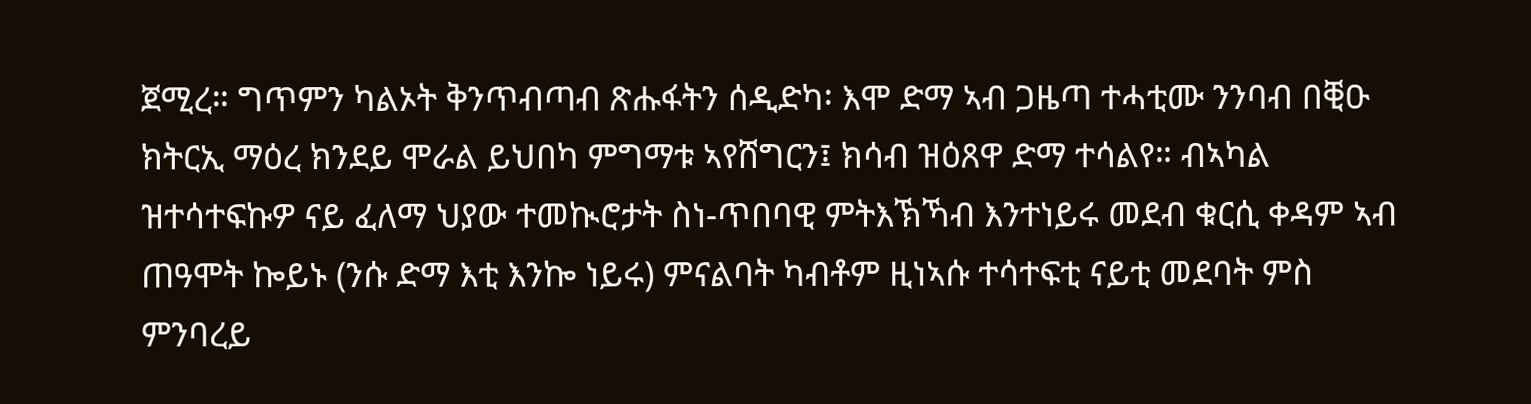ጀሚረ። ግጥምን ካልኦት ቅንጥብጣብ ጽሑፋትን ሰዲድካ፡ እሞ ድማ ኣብ ጋዜጣ ተሓቲሙ ንንባብ በቒዑ ክትርኢ ማዕረ ክንደይ ሞራል ይህበካ ምግማቱ ኣየሸግርን፤ ክሳብ ዝዕጸዋ ድማ ተሳልየ። ብኣካል ዝተሳተፍኩዎ ናይ ፈለማ ህያው ተመኲሮታት ስነ-ጥበባዊ ምትእኽኻብ እንተነይሩ መደብ ቁርሲ ቀዳም ኣብ ጠዓሞት ኰይኑ (ንሱ ድማ እቲ እንኰ ነይሩ) ምናልባት ካብቶም ዚነኣሱ ተሳተፍቲ ናይቲ መደባት ምስ ምንባረይ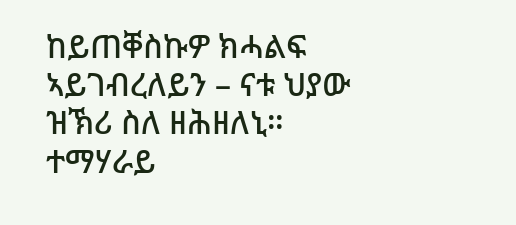ከይጠቐስኩዎ ክሓልፍ ኣይገብረለይን – ናቱ ህያው ዝኽሪ ስለ ዘሕዘለኒ። ተማሃራይ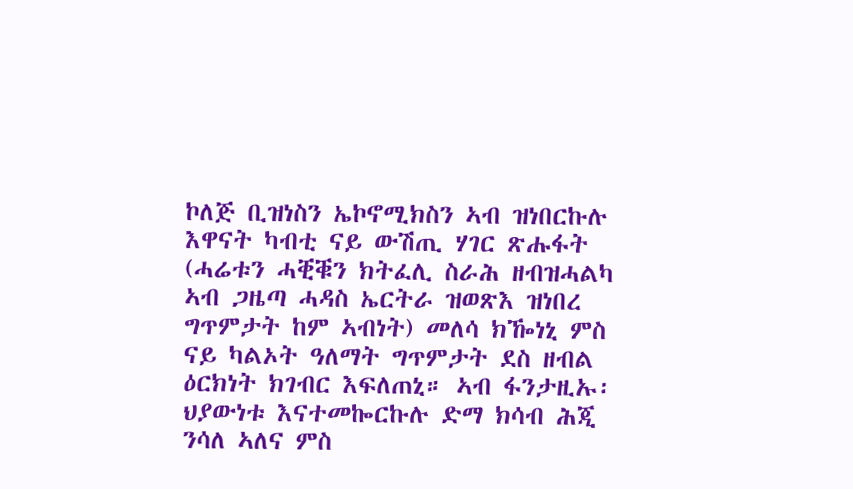ኮለጅ ቢዝነስን ኤኮኖሚክስን ኣብ ዝነበርኩሉ እዋናት ካብቲ ናይ ውሽጢ ሃገር ጽሑፋት (ሓሬቱን ሓቒቑን ክትፈሊ ስራሕ ዘብዝሓልካ ኣብ ጋዜጣ ሓዳስ ኤርትራ ዝወጽእ ዝነበረ ግጥምታት ከም ኣብነት) መለሳ ክዀነኒ ምስ ናይ ካልኦት ዓለማት ግጥምታት ደስ ዘብል ዕርክነት ክገብር እፍለጠኒ። ኣብ ፋንታዚኡ፡ ህያውነቱ እናተመኰርኩሉ ድማ ክሳብ ሕጂ ንሳለ ኣለና ምስ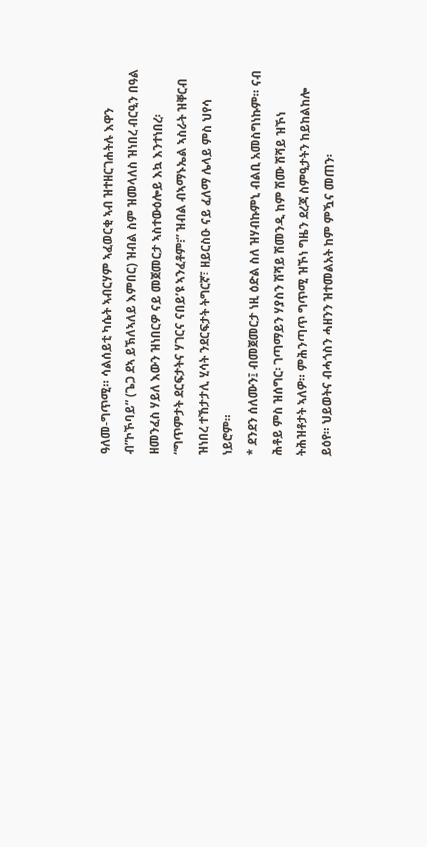ዓለመ-ግጥሚ። ሳልሰይቲ ካሴት ኣብርሃም ኣፈወርቂ ኣብ ዝተዘርገሐትሉ እዋን ብ”ኮኾባይ” (ጌጋ ደኣ ይኽለኣለይ እምበር) ዝብል ስም ዝመላለስ ዝነበረ ብርዒን በዓል ዘመንፈስ ሃይለ እውን ዝነበርዎ ናይ መጀመርታ ኣስተውዕሎይ እኳ እንተነበረ፡ “ግጥምታት ደርፍታትና ሃገርና ናበይ’ዩ ኣንፈቶም፧” ዝብል ብኣማኑኤል ኣስራት ዝቐርብ ዝነበረ ተኸታታሊ ሂሳት ንደርፍታት ትግርኛ፣ ዘይርስዑ ናይ ፈለማ ሌላይ ምስ ህየሳ ነይሮም።
* ደንደን ሰለሙን፤ ብመጀመርታ ነዚ ዕድል ስለ ዝሃብኩምኒ ብልቢ አመስግነኩም። ናብ ሕቶይ ምስ ዝሰግር፡ ገጣማይን ሃያስን ሽሻይ ሽመንዲ ከም ሽሙ ሽሻይ ዝኾነ ትሕዝቶታት ኣለዎ። ምሕንጣጥ ግጥሚ ዝኾነ ግዜን ደረጃ ስምዒታትን ከይከልከሎ ይዕየ። ህይወትና ብሓጎስን ሓዘንን ዝተመልአት ከም ምዃና መጠን፡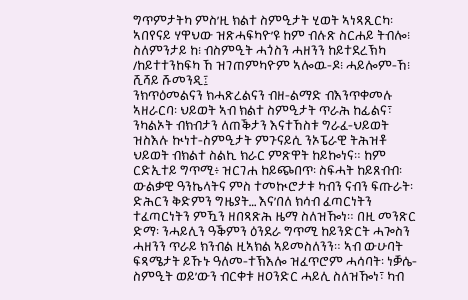ግጥምታትካ ምስ’ዚ ክልተ ስምዒታት ሂወት ኣነጻጺርካ፡ ኣበየናይ ሃዋህው ዝጽሓፍካዮ’ዩ ከም ብሉጽ ስርሐይ ትብሎ፧ ስለምንታይ ከ፧ ብስምዒት ሓጎስን ሓዘንን ከይተደረኽካ /ከይተተንከፍካ ኸ ዝገጠምካዮም ኣሎዉ-ዶ፧ ሓይሎም-ኸ፧
ሺሻይ ሹመንዲ፤
ንክጥዕመልናን ክሓጽረልናን ብዘ-ልማድ ብእንጥቀመሉ ኣዘራርባ፡ ህይወት ኣብ ክልተ ስምዒታት ጥራሕ ከፊልና፣ ንካልኦት ብክብታን ለጠቕታን እናተኸስቱ ግራፈ-ህይወት ዝስእሉ ኲነተ-ስምዒታት ምጉናይሲ ንኦፔራዊ ትሕዝቶ ህይወት ብክልተ ስልኪ ክራር ምጽዋት ከይኰነና። ከም ርድኢተይ ግጥሚ፥ ዝርገሐ ከይጭበጥ፡ ስፍሓት ከይጸብብ፡ ውልቃዊ ዓንኬላትና ምስ ተመኲሮታቱ ካብን ናብን ፍጡራት፡ ድሕርን ቅድምን ግዜያት… እና’በለ ክሳብ ፈጣርነትን ተፈጣርነትን ምዃን ዘበጻጽሕ ዜማ ስለዝዀነ። በዚ መንጽር ድማ፡ ንሓይሊን ዓቕምን ዕንደራ ግጥሚ ከይንድርት ሓጐስን ሓዘንን ጥራይ ክንብል ዚኣክል ኣይመስለንን። ኣብ ውሁባት ፍጻሜታት ይኹኑ ዓለመ-ተኽእሎ ዝፈጥሮም ሓሳባት፡ ነቓሴ-ስምዒት ወይ’ውን ብርቀቱ ዘዐንድር ሓይሊ ስለዝዀነ፣ ካብ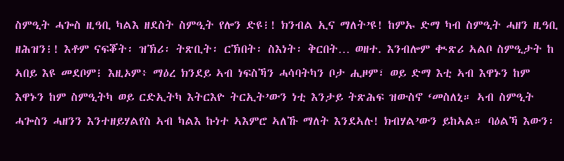ስምዒት ሓጐስ ዚዓቢ ካልእ ዘደስት ስምዒት የሎን ድዩ፧! ክንብል ኢና ማለት’ዩ! ከምኡ ድማ ካብ ስምዒት ሓዘን ዚዓቢ ዘሕዝን፧! እቶም ናፍቖት፡ ዝኽሪ፡ ትጽቢት፡ ርኽበት፡ ስእነት፡ ቅርበት… ወዘተ. እንብሎም ቊጽሪ ኣልቦ ስምዒታት ከ ኣበይ እዩ መደቦም፧ እዚኦም፥ ማዕረ ክንደይ ኣብ ነፍስኻን ሓሳባትካን ቦታ ሒዞም፣ ወይ ድማ እቲ ኣብ እዋኑን ከም እዋኑን ከም ስምዒትካ ወይ ርድኢትካ እትርእዮ ትርኢት’ውን ነቲ እንታይ ትጽሕፍ ዝውስኖ ‘መስለኒ። ኣብ ስምዒት ሓጐስን ሓዘንን እንተዘይሃልየስ ኣብ ካልእ ኩነተ ኣእምሮ ኣለኹ ማለት እንደኣሉ! ክብሃል’ውን ይከኣል። ባዕልኻ እውን፡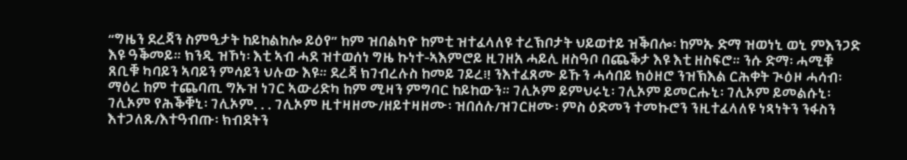“ግዜን ደረጃን ስምዒታት ከይከልከሎ ይዕየ” ከም ዝበልካዮ ከምቲ ዝተፈላለዩ ተረኽቦታት ህይወተይ ዝቕበሎ፡ ከምኡ ድማ ዝወነኒ ወኒ ምእንጋድ እዩ ዓቕመይ። ክንዲ ዝኾነ፡ እቲ ኣብ ሓደ ዝተወሰነ ግዜ ኩነተ-ኣእምሮይ ዚገዘአ ሓይሊ ዘስዓቦ በጨቕታ እዩ እቲ ዘስፍሮ። ንሱ ድማ፡ ሓሚቑ ጸቢቑ ካባይን ኣባይን ምሳይን ህሉው እዩ። ደረጃ ክገብረሉስ ከመይ ገይረ፧! ንእተፈጸሙ ይኹን ሓሳበይ ክዕዘሮ ንዝኽእል ርሕቀት ጒዕዞ ሓሳብ፡ ማዕረ ከም ተጨባጢ ግኡዝ ነገር ኣውሪድካ ከም ሚዛን ምግባር ከይከውን። ገሊኦም ይምህሩኒ፡ ገሊኦም ይመርሑኒ፡ ገሊኦም ይመልሱኒ፡ ገሊኦም የሕቕቑኒ፡ ገሊኦም. . . ገሊኦም ዚተዛዘሙ/ዘይተዛዘሙ፡ ዝበሰሉ/ዝገርዘሙ፡ ምስ ዕድመን ተመኩሮን ንዚተፈላለዩ ነጻነትን ንፋስን እተጋለጹ/እተዓብጡ፡ ክብደትን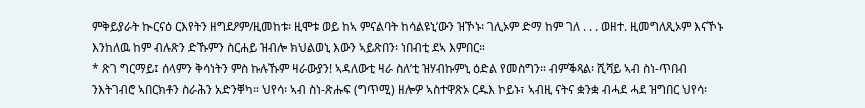ምቅይያራት ኲርናዕ ርእየትን ዘግደዖም/ዚመከቱ፡ ዚሞቱ ወይ ከኣ ምናልባት ከሳልዩኒ’ውን ዝኾኑ፡ ገሊኦም ድማ ከም ገለ . . . ወዘተ. ዚመግለጺኦም እናኾኑ እንከለዉ ከም ብሉጽን ድኹምን ስርሐይ ዝብሎ ክህልወኒ እውን ኣይጽበን፡ ነበብቲ ደኣ እምበር።
* ጽገ ግርማይ፤ ሰላምን ቅሳነትን ምስ ኩሉኹም ዛራውያን! ኣዳለውቲ ዛራ ስለ’ቲ ዝሃብኩምኒ ዕድል የመስግን። ብምቕጻል፡ ሺሻይ ኣብ ስነ-ጥበብ ንእትገብሮ ኣበርክቶን ስራሕን አድንቐካ። ህየሳ፡ ኣብ ስነ-ጽሑፍ (ግጥሚ) ዘሎዎ ኣስተዋጽኦ ርዱእ ኮይኑ፣ ኣብዚ ናትና ቋንቋ ብሓደ ሓደ ዝግበር ህየሳ፡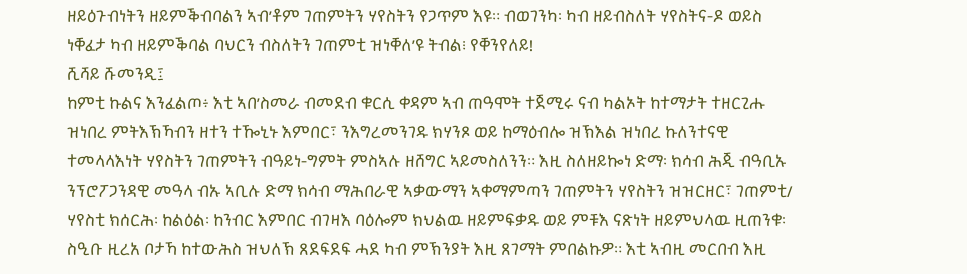ዘይዕጉብነትን ዘይምቕብባልን ኣብ’ቶም ገጠምትን ሃየስትን የጋጥም እዩ። ብወገንካ፡ ካብ ዘይብስለት ሃየስትና-ዶ ወይስ ነቐፈታ ካብ ዘይምቕባል ባህርን ብስለትን ገጠምቲ ዝነቐለ’ዩ ትብል፧ የቐንየለይ!
ሺሻይ ሹመንዲ፤
ከምቲ ኩልና እንፈልጦ፥ እቲ ኣበ’ስመራ ብመደብ ቁርሲ ቀዳም ኣብ ጠዓሞት ተጀሚሩ ናብ ካልኦት ከተማታት ተዘርጊሑ ዝነበረ ምትእኽኻብን ዘተን ተዀኒኑ እምበር፣ ንእግረመንገዱ ክሃንጾ ወይ ከማዕብሎ ዝኽእል ዝነበረ ኩለንተናዊ ተመላላእነት ሃየስትን ገጠምትን ብዓይነ-ግምት ምስኣሉ ዘሸግር ኣይመስለንን። እዚ ስለዘይኰነ ድማ፡ ክሳብ ሕጂ ብዓቢኡ ንፕሮፖጋንዳዊ መዓላ ብኡ ኣቢሉ ድማ ክሳብ ማሕበራዊ ኣቃውማን ኣቀማምጣን ገጠምትን ሃየስትን ዝዝርዘር፣ ገጠምቲ/ ሃየስቲ ክሰርሕ፡ ከልዕል፡ ከንብር እምበር ብገዛእ ባዕሎም ክህልዉ ዘይምፍቃዱ ወይ ምቹእ ናጽነት ዘይምህላዉ ዚጠንቁ፡ ስዒቡ ዚረአ ቦታኻ ከተውሕስ ዝህለኽ ጸደፍደፍ ሓደ ካብ ምኽንያት እዚ ጸገማት ምበልኩዎ። እቲ ኣብዚ መርበብ እዚ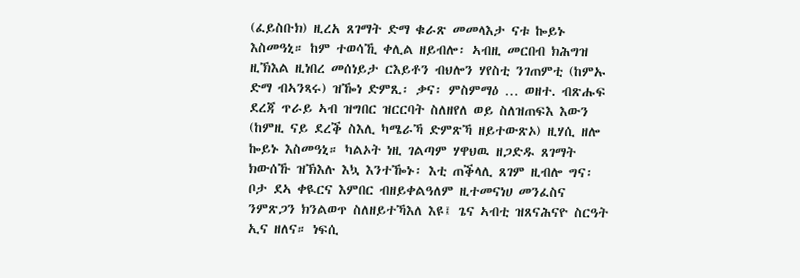(ፈይስቡክ) ዚረአ ጸገማት ድማ ቁራጽ መመላእታ ናቱ ኰይኑ እስመዓኒ። ከም ተወሳኺ ቀሊል ዘይብሎ፡ ኣብዚ መርበብ ክሕግዝ ዚኽእል ዚነበረ መሰነይታ ርእይቶን ብህሎን ሃየስቲ ንገጠምቲ (ከምኡ ድማ ብኣንጻሩ) ዝዀነ ድምጺ፡ ቃና፡ ምስምማዕ … ወዘተ. ብጽሑፍ ደረጃ ጥራይ ኣብ ዝግበር ዝርርባት ስለዘየለ ወይ ስለዝጠፍእ እውን (ከምዚ ናይ ደረቕ ስእሊ ካሜራኻ ድምጽኻ ዘይተውጽኦ) ዚሃሲ ዘሎ ኰይኑ እስመዓኒ። ካልኦት ነዚ ገልጣም ሃዋህዉ ዘጋድዱ ጸገማት ክውሰኹ ዝኽእሉ እኳ እንተዀኑ፡ እቲ ጠቕላሊ ጸገም ዚብሎ ግና፡ ቦታ ደኣ ቀዪርና እምበር ብዘይቀልዓለም ዚተመናነሀ መንፈስና ንምጽጋን ክንልወጥ ስለዘይተኻእለ እዩ፤ ጌና ኣብቲ ዝጸናሕናዮ ስርዓት ኢና ዘለና። ነፍሲ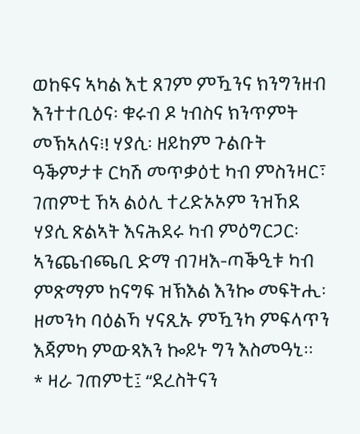ወከፍና ኣካል እቲ ጸገም ምዃንና ክንግንዘብ እንተተቢዕና፡ ቁሩብ ዶ ነብስና ክንጥምት መኽኣለና፧! ሃያሲ፡ ዘይከም ጉልቡት ዓቕምታቱ ርካሽ መጥቃዕቲ ካብ ምስንዛር፣ ገጠምቲ ኸኣ ልዕሊ ተረድኦኦም ንዝኸደ ሃያሲ ጽልኣት እናሕደሩ ካብ ምዕግርጋር፡ ኣንጨብጫቢ ድማ ብገዛእ-ጣቕዒቱ ካብ ምጽማም ከናግፍ ዝኽእል እንኰ መፍትሒ፡ ዘመንካ ባዕልኻ ሃናጺኡ ምዃንካ ምፍላጥን እጃምካ ምውጻእን ኰይኑ ግን እስመዓኒ።
* ዛራ ገጠምቲ፤ “ደረስትናን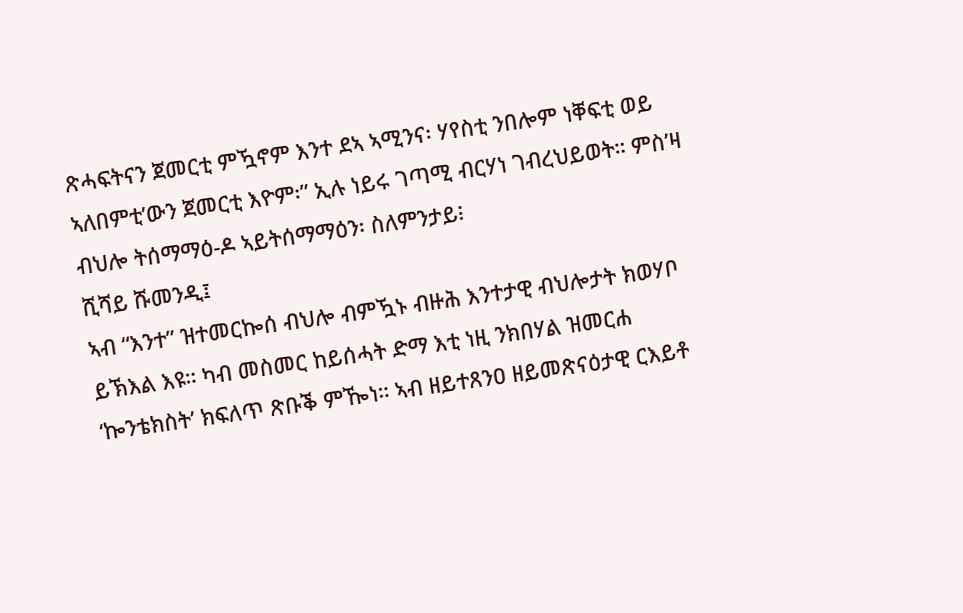ጽሓፍትናን ጀመርቲ ምዃኖም እንተ ደኣ ኣሚንና፡ ሃየስቲ ንበሎም ነቐፍቲ ወይ ኣለበምቲ’ውን ጀመርቲ እዮም፡” ኢሉ ነይሩ ገጣሚ ብርሃነ ገብረህይወት። ምስ’ዛ ብህሎ ትሰማማዕ-ዶ ኣይትሰማማዕን፡ ስለምንታይ፧
ሺሻይ ሹመንዲ፤
ኣብ “እንተ” ዝተመርኰሰ ብህሎ ብምዃኑ ብዙሕ እንተታዊ ብህሎታት ክወሃቦ ይኽእል እዩ። ካብ መስመር ከይሰሓት ድማ እቲ ነዚ ንክበሃል ዝመርሐ ‘ኰንቴክስት’ ክፍለጥ ጽቡቕ ምዀነ። ኣብ ዘይተጸንዐ ዘይመጽናዕታዊ ርእይቶ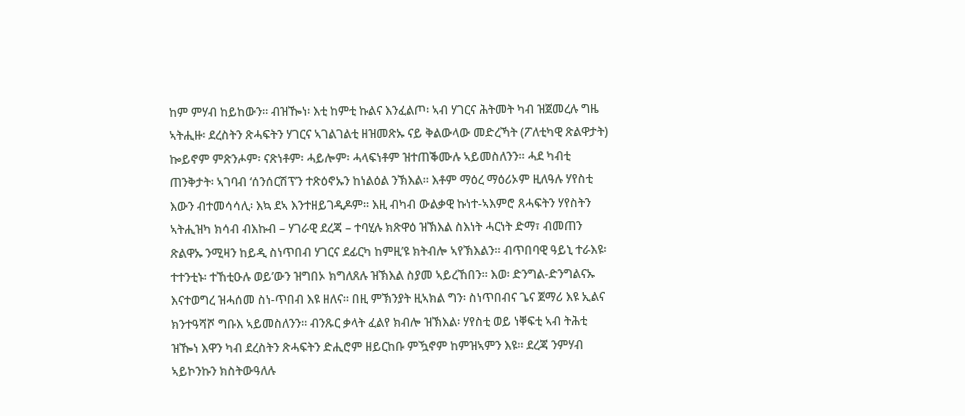ከም ምሃብ ከይከውን። ብዝዀነ፡ እቲ ከምቲ ኩልና እንፈልጦ፡ ኣብ ሃገርና ሕትመት ካብ ዝጀመረሉ ግዜ ኣትሒዙ፡ ደረስትን ጽሓፍትን ሃገርና ኣገልገልቲ ዘዝመጽኡ ናይ ቅልውላው መድረኻት (ፖለቲካዊ ጽልዋታት) ኰይኖም ምጽንሖም፡ ናጽነቶም፡ ሓይሎም፡ ሓላፍነቶም ዝተጠቕሙሉ ኣይመስለንን። ሓደ ካብቲ ጠንቅታት፡ ኣገባብ ‘ሰንሰርሽፕ’ን ተጽዕኖኡን ከነልዕል ንኽእል። እቶም ማዕረ ማዕሪኦም ዚለዓሉ ሃየስቲ እውን ብተመሳሳሊ፡ እኳ ደኣ እንተዘይገዲዶም። እዚ ብካብ ውልቃዊ ኩነተ-ኣእምሮ ጸሓፍትን ሃየስትን ኣትሒዝካ ክሳብ ብእኩብ – ሃገራዊ ደረጃ – ተባሂሉ ክጽዋዕ ዝኽእል ስእነት ሓርነት ድማ፣ ብመጠን ጽልዋኡ ንሚዛን ከይዲ ስነጥበብ ሃገርና ደፊርካ ከምዚ’ዩ ክትብሎ ኣየኽእልን። ብጥበባዊ ዓይኒ ተራእዩ፡ ተተንቲኑ፡ ተኸቲዑሉ ወይ’ውን ዝግበኦ ክግለጸሉ ዝኽእል ስያመ ኣይረኸበን። እወ፡ ድንግል-ድንግልናኡ እናተወግረ ዝሓሰመ ስነ-ጥበብ እዩ ዘለና። በዚ ምኽንያት ዚኣክል ግን፡ ስነጥበብና ጌና ጀማሪ እዩ ኢልና ክንተዓሻሾ ግቡእ ኣይመስለንን። ብንጹር ቃላት ፈልየ ክብሎ ዝኽእል፡ ሃየስቲ ወይ ነቐፍቲ ኣብ ትሕቲ ዝዀነ እዋን ካብ ደረስትን ጽሓፍትን ድሒሮም ዘይርከቡ ምዃኖም ከምዝኣምን እዩ። ደረጃ ንምሃብ ኣይኮንኩን ክስትውዓለሉ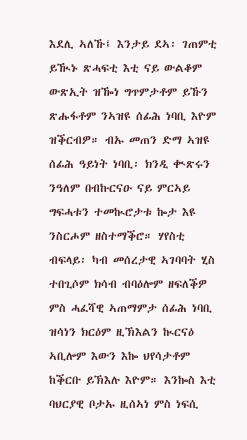እደሊ ኣለኹ፤ እንታይ ደኣ፡ ገጠምቲ ይዂኑ ጽሓፍቲ እቲ ናይ ውልቆም ውጽኢት ዝዀነ ግጥምታቶም ይኹን ጽሑፋቶም ንኣዝዩ ሰፊሕ ነባቢ እዮም ዝቕርብዎ። ብኡ መጠን ድማ ኣዝዩ ሰፊሕ ዓይነት ነባቢ፡ ክንዲ ቊጽሩን ንዓለም በብኩርናዑ ናይ ምርኣይ ግፍሓቱን ተመኲሮታቱ ኰታ እዩ ንስርሖም ዘስተማቕሮ። ሃየስቲ ብፍላይ፡ ካብ መሰረታዊ ኣገባባት ሂስ ተበጊሶም ክሳብ ብባዕሎም ዘፍለቕዎ ምስ ሓፈሻዊ ኣጠማምታ ሰፊሕ ነባቢ ዝሳነን ክርዕም ዚኽእልን ኲርናዕ ኣቢሎም እውን እኰ ህየሳታቶም ከቕርቡ ይኽእሉ እዮም። እንኰስ እቲ ባህርያዊ ቦታኡ ዚሰኣነ ምስ ነፍሲ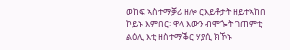ወከፍ ኣስተማቓሪ ዘሎ ርእይቶታት ዘይተኣከበ ኮይኑ እምበር፡ ዋላ እውን ብሞጐት ገጠምቲ ልዕሊ እቲ ዘስተማቕር ሃያሲ ክኾኑ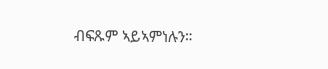ብፍጹም ኣይኣምነሉን።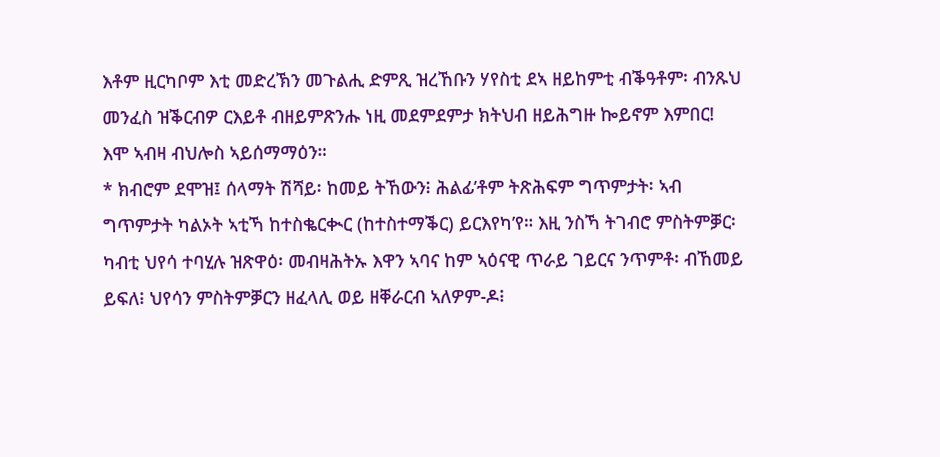እቶም ዚርካቦም እቲ መድረኽን መጉልሒ ድምጺ ዝረኸቡን ሃየስቲ ደኣ ዘይከምቲ ብቕዓቶም፡ ብንጹህ መንፈስ ዝቕርብዎ ርእይቶ ብዘይምጽንሑ ነዚ መደምደምታ ክትህብ ዘይሕግዙ ኰይኖም እምበር! እሞ ኣብዛ ብህሎስ ኣይሰማማዕን።
* ክብሮም ደሞዝ፤ ሰላማት ሽሻይ፡ ከመይ ትኸውን፧ ሕልፊ’ቶም ትጽሕፍም ግጥምታት፡ ኣብ ግጥምታት ካልኦት ኣቲኻ ከተስቈርቊር (ከተስተማቕር) ይርእየካ’የ። እዚ ንስኻ ትገብሮ ምስትምቓር፡ ካብቲ ህየሳ ተባሂሉ ዝጽዋዕ፡ መብዛሕትኡ እዋን ኣባና ከም ኣዕናዊ ጥራይ ገይርና ንጥምቶ፡ ብኸመይ ይፍለ፧ ህየሳን ምስትምቓርን ዘፈላሊ ወይ ዘቐራርብ ኣለዎም-ዶ፧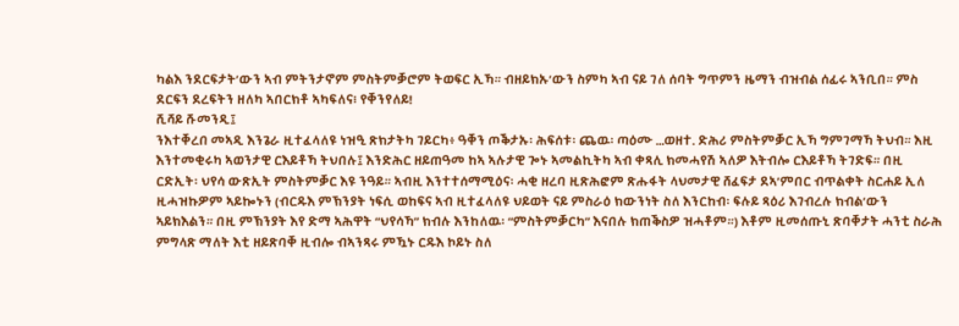ካልእ ንደርፍታት’ውን ኣብ ምትንታኖም ምስትምቓሮም ትወፍር ኢኻ። ብዘይክኡ’ውን ስምካ ኣብ ናይ ገለ ሰባት ግጥምን ዜማን ብዝብል ሰፊሩ ኣንቢበ። ምስ ደርፍን ደረፍትን ዘለካ ኣበርክቶ ኣካፍለና፧ የቐንየለይ!
ሺሻይ ሹመንዲ፤
ንእተቐረበ መኣዲ እንጌራ ዚተፈላለዩ ነዝዒ ጽክታትካ ገይርካ፥ ዓቐን ጦቕታኡ፡ ሕፍሰቱ፡ ጨዉ፡ ጣዕሙ …ወዘተ. ድሕሪ ምስትምቓር ኢኻ ግምገማኻ ትህብ። እዚ እንተመቂሩካ ኣወንታዊ ርእይቶኻ ትህበሉ፤ እንድሕር ዘይጠዓመ ከኣ ኣሉታዊ ጐኑ ኣመልኪትካ ኣብ ቀጻሊ ክመሓየሽ ኣለዎ እትብሎ ርእይቶኻ ትገድፍ። በዚ ርድኢት፡ ህየሳ ውጽኢት ምስትምቓር እዩ ንዓይ። ኣብዚ እንተተሰማሚዕና፡ ሓቂ ዘረባ ዚጽሕፎም ጽሑፋት ላህመታዊ ሸፈፍታ ደኣ’ምበር ብጥልቀት ስርሐይ ኢለ ዚሓዝኩዎም ኣይኰኑን (ብርዱእ ምኽንያት ነፍሲ ወከፍና ኣብ ዚተፈላለዩ ህይወት ናይ ምስራዕ ክውንነት ስለ እንርከብ፡ ፍሉይ ጻዕሪ እገብረሉ ክብል’ውን ኣይክእልን። በዚ ምኽንያት እየ ድማ ኣሕዋት “ህየሳኻ” ክብሉ እንከለዉ፡ “ምስትምቓርካ” እናበሉ ክጠቕስዎ ዝሓቶም።) እቶም ዚመሰጡኒ ጽባቐታት ሓንቲ ስራሕ ምግላጽ ማለት እቲ ዘይጽባቐ ዚብሎ ብኣንጻሩ ምዃኑ ርዱእ ኮይኑ ስለ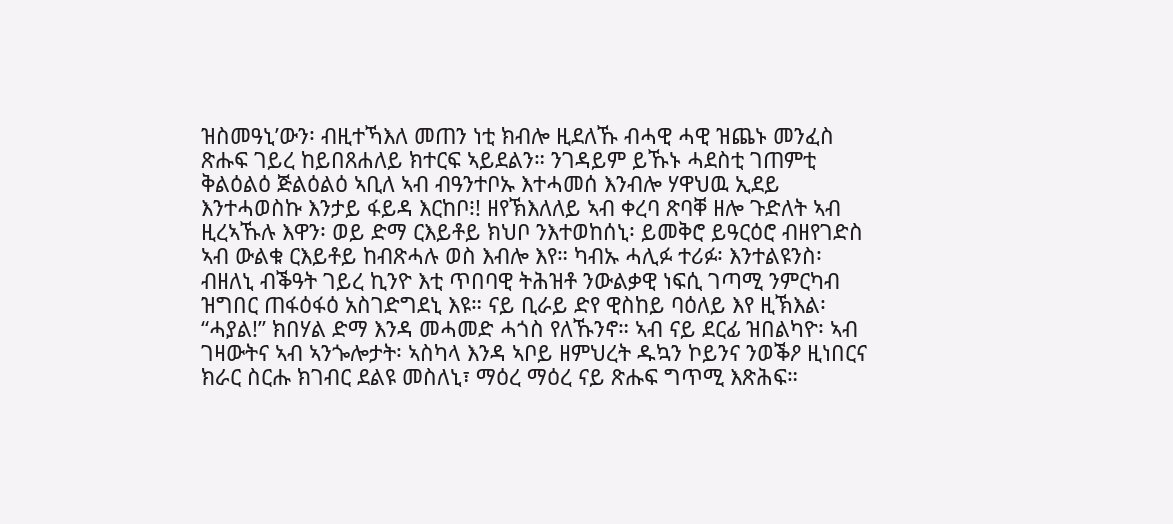ዝስመዓኒ’ውን፡ ብዚተኻእለ መጠን ነቲ ክብሎ ዚደለኹ ብሓዊ ሓዊ ዝጨኑ መንፈስ ጽሑፍ ገይረ ከይበጸሐለይ ክተርፍ ኣይደልን። ንገዳይም ይኹኑ ሓደስቲ ገጠምቲ ቅልዕልዕ ጅልዕልዕ ኣቢለ ኣብ ብዓንተቦኡ እተሓመሰ እንብሎ ሃዋህዉ ኢደይ እንተሓወስኩ እንታይ ፋይዳ እርከቦ፧! ዘየኽእለለይ ኣብ ቀረባ ጽባቐ ዘሎ ጉድለት ኣብ ዚረኣኹሉ እዋን፡ ወይ ድማ ርእይቶይ ክህቦ ንእተወከሰኒ፡ ይመቅሮ ይዓርዕሮ ብዘየገድስ ኣብ ውልቁ ርእይቶይ ከብጽሓሉ ወስ እብሎ እየ። ካብኡ ሓሊፉ ተሪፉ፡ እንተልዩንስ፡ ብዘለኒ ብቕዓት ገይረ ኪንዮ እቲ ጥበባዊ ትሕዝቶ ንውልቃዊ ነፍሲ ገጣሚ ንምርካብ ዝግበር ጠፋዕፋዕ አስገድግደኒ እዩ። ናይ ቢራይ ድየ ዊስከይ ባዕለይ እየ ዚኽእል፡ “ሓያል!” ክበሃል ድማ እንዳ መሓመድ ሓጎስ የለኹንኖ። ኣብ ናይ ደርፊ ዝበልካዮ፡ ኣብ ገዛውትና ኣብ ኣንጐሎታት፡ ኣስካላ እንዳ ኣቦይ ዘምህረት ዱኳን ኮይንና ንወቕዖ ዚነበርና ክራር ስርሑ ክገብር ደልዩ መስለኒ፣ ማዕረ ማዕረ ናይ ጽሑፍ ግጥሚ እጽሕፍ።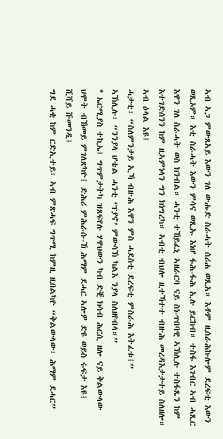ኣብ ኣጋ ምውጸአይ እውን ገለ ውሑድ ስራሓት ሰሪሐ ወጺአ። እቶም ዚሰራሕኩሎም ደረፍቲ እውን ወጺኦም። እቲ ስራሓት እውን ምሳና ወጺኡ እነሆ ፋሕ-ፋሕ ኢሉ ይርከብ። ተስፋ እገብር ኣብ ሓጺር እዋን ገለ ስራሓት ወስ ክንብል። ሓንቲ ተኸይፈኒ ኣዘራርባ ናይ ስነ-ጥበባዊ ኣኽሊሉ ተስፋጼን ከም እተገድሰንን ከም ዚኣምነላን ግን ክነግረካ። ኣብቲ ብህሎ ዚተኻተተ ብዙሕ መረዳእታታተይ ስለዘሎ። ኣብ ዕላል እዩ፤
ሓታቲ፡ “ስለምንታይ ኢኻ ብዙሕ እዋን ምስ ሓደስቲ ደረፍቲ ምስራሕ እትፈቱ፧”
ኣኽሊሉ፡ “ንንያላ ሆቴል ሓንቲ ‘ፕያኖ’ ምውሳኽ ካልእ ንያላ ስለዘየብላ።”
* ኤርሚያስ ተኪኤ፤ ግጥምታትካ ዝጸፍየሉ ሃዋህውን ካብ ድቒ ክሳብ ሕርሲ ዘሎ ናይ ቅልውላው ህሞት ብኸመይ ምገለጽካዮ፧ ድሕሪ ምሕራሱ-ኸ ሕማም ደሓር ኣሎዎ ድዩ ወይስ ሩፍታ እዩ፧
ሺሻይ ሹመንዲ፤
ግደ ሓቂ ከም ርድኢተይ፡ ኣብ ምጽሓፍ ግጥሚ ከምዚ ዚበልካዮ “ቅልውላው፡ ሕማም ደሓር”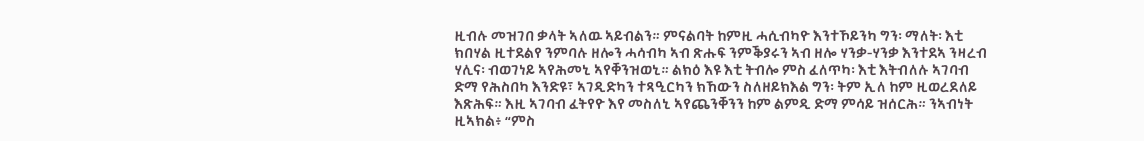ዚብሉ መዝገበ ቃላት ኣለዉ ኣይብልን። ምናልባት ከምዚ ሓሲብካዮ እንተኾይንካ ግን፡ ማለት፡ እቲ ክበሃል ዚተደልየ ንምባሉ ዘሎን ሓሳብካ ኣብ ጽሑፍ ንምቕያሩን ኣብ ዘሎ ሃንቃ-ሃንቃ እንተደኣ ንዛረብ ሃሊና፡ ብወገነይ ኣየሕመኒ ኣየቐንዝወኒ። ልክዕ እዩ እቲ ትብሎ ምስ ፈለጥካ፡ እቲ እትብለሉ ኣገባብ ድማ የሕስበካ እንድዩ፣ ኣገዲድካን ተጻዒርካን ክኸውን ስለዘይክእል ግን፡ ትም ኢለ ከም ዚወረደለይ እጽሕፍ። እዚ ኣገባብ ፈትየዮ እየ መስለኒ ኣየጨንቐንን ከም ልምዲ ድማ ምሳይ ዝሰርሕ። ንኣብነት ዚኣክል፥ “ምስ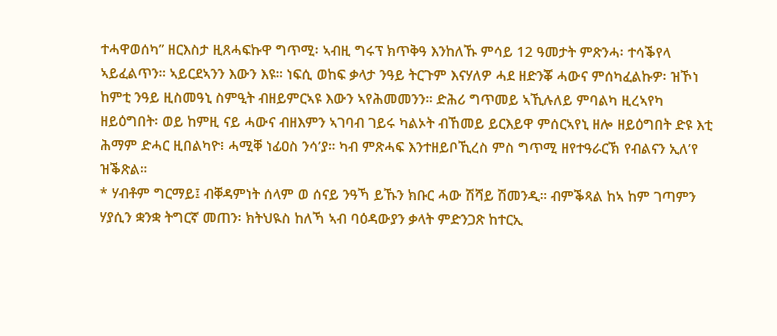ተሓዋወሰካ” ዘርእስታ ዚጸሓፍኩዋ ግጥሚ፡ ኣብዚ ግሩፕ ክጥቅዓ እንከለኹ ምሳይ 12 ዓመታት ምጽንሓ፡ ተሳቕየላ ኣይፈልጥን። ኣይርደኣንን እውን እዩ። ነፍሲ ወከፍ ቃላታ ንዓይ ትርጉም እናሃለዎ ሓደ ዘድንቖ ሓውና ምሰካፈልኩዎ፡ ዝኾነ ከምቲ ንዓይ ዚስመዓኒ ስምዒት ብዘይምርኣዩ እውን ኣየሕመመንን። ድሕሪ ግጥመይ ኣኺሉለይ ምባልካ ዚረኣየካ ዘይዕግበት፡ ወይ ከምዚ ናይ ሓውና ብዘእምን ኣገባብ ገይሩ ካልኦት ብኸመይ ይርእይዋ ምሰርኣየኒ ዘሎ ዘይዕግበት ድዩ እቲ ሕማም ድሓር ዚበልካዮ፧ ሓሚቐ ነፊዐስ ንሳ’ያ። ካብ ምጽሓፍ እንተዘይቦኺረስ ምስ ግጥሚ ዘየተዓራርኽ የብልናን ኢለ’የ ዝቕጽል።
* ሃብቶም ግርማይ፤ ብቐዳምነት ሰላም ወ ሰናይ ንዓኻ ይኹን ክቡር ሓው ሽሻይ ሽመንዲ። ብምቕጻል ከኣ ከም ገጣምን ሃያሲን ቋንቋ ትግርኛ መጠን፡ ክትህዪስ ከለኻ ኣብ ባዕዳውያን ቃላት ምድንጋጽ ከተርኢ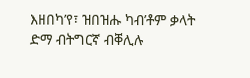እዘበካ’የ፣ ዝበዝሑ ካብ’ቶም ቃላት ድማ ብትግርኛ ብቐሊሉ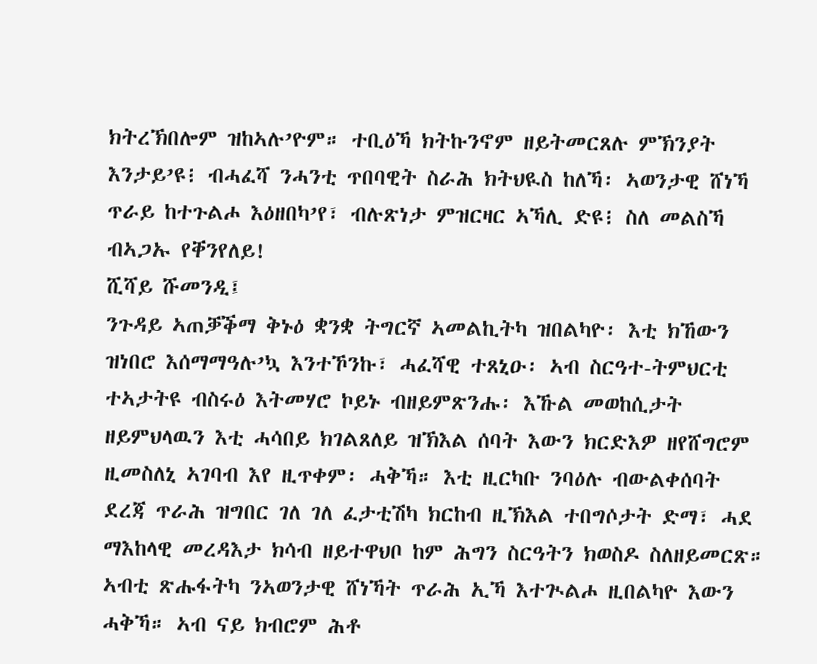ክትረኽበሎም ዝከኣሉ’ዮም። ተቢዕኻ ክትኩንኖም ዘይትመርጸሉ ምኽንያት እንታይ’ዩ፧ ብሓፈሻ ንሓንቲ ጥበባዊት ስራሕ ክትህዪስ ከለኻ፡ ኣወንታዊ ሸነኻ ጥራይ ከተጉልሖ እዕዘበካ’የ፣ ብሉጽነታ ምዝርዛር ኣኻሊ ድዩ፧ ስለ መልስኻ ብኣጋኡ የቐንየለይ!
ሺሻይ ሹመንዲ፤
ንጉዳይ ኣጠቓቕማ ቅኑዕ ቋንቋ ትግርኛ ኣመልኪትካ ዝበልካዮ፡ እቲ ክኸውን ዝነበሮ እሰማማዓሉ’ኳ እንተኾንኩ፣ ሓፈሻዊ ተጸኒዑ፡ ኣብ ስርዓተ-ትምህርቲ ተኣታትዩ ብስሩዕ እትመሃሮ ኮይኑ ብዘይምጽንሑ፡ እኹል መወከሲታት ዘይምህላዉን እቲ ሓሳበይ ክገልጸለይ ዝኽእል ሰባት እውን ክርድእዎ ዘየሸግሮም ዚመስለኒ ኣገባብ እየ ዚጥቀም፡ ሓቅኻ። እቲ ዚርካቡ ንባዕሉ ብውልቀሰባት ደረጃ ጥራሕ ዝግበር ገለ ገለ ፈታቲሽካ ክርከብ ዚኽእል ተበግሶታት ድማ፣ ሓደ ማእከላዊ መረዳእታ ክሳብ ዘይተዋህቦ ከም ሕግን ስርዓትን ክወስዶ ስለዘይመርጽ። ኣብቲ ጽሑፋትካ ንኣወንታዊ ሸነኻት ጥራሕ ኢኻ እተጒልሖ ዚበልካዮ እውን ሓቅኻ። ኣብ ናይ ክብሮም ሕቶ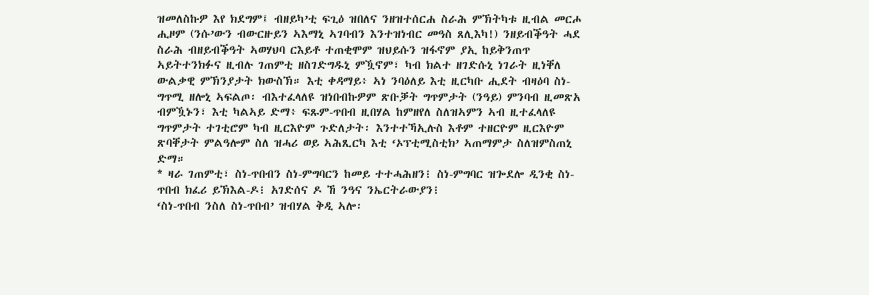ዝመለስኩዎ እየ ክደግም፤ ብዘይካ’ቲ ፍጊዕ ዝበለና ንዘዝተሰርሐ ስራሕ ምኽትካቱ ዚብል መርሖ ሒዞም (ንሱ’ውን ብውርዙይን ኣእማኒ ኣገባብን እንተዝነብር መዓስ ጸሊእካ!) ንዘይብቕዓት ሓደ ስራሕ ብዘይብቕዓት ኣወሃህባ ርእይቶ ተጠቂሞም ዝህይሱን ዝፋኖም ያኢ ከይቅንጠጥ ኣይትተንክፉና ዚብሉ ገጠምቲ ዘስገድግዱኒ ምዃኖም፣ ካብ ክልተ ዘገድሱኒ ነገራት ዚነቐለ ውልቃዊ ምኽንያታት ክውስኽ። እቲ ቀዳማይ፥ ኣነ ንባዕለይ እቲ ዚርካቡ ሒደት ብዛዕባ ስነ-ግጥሚ ዘሎኒ ኣፍልጦ፡ ብእተፈላለዩ ዝነበብኩዎም ጽቡቓት ግጥምታት (ንዓይ) ምንባብ ዚመጽአ ብምዃኑን፣ እቲ ካልኣይ ድማ፥ ፍጹም-ጥበብ ዚበሃል ከምዘየለ ስለዝኣምን ኣብ ዚተፈላለዩ ግጥምታት ተገቲሮም ካብ ዚርእዮም ጉድለታት፡ እንተተኻኢሉስ እቶም ተዘርዮም ዚርእዮም ጽባቐታት ምልዓሎም ስለ ዝሓሪ ወይ ኣሕጺርካ እቲ ‘ኦፕቲሚስቲክ’ ኣጠማምታ ስለዝምስጠኒ ድማ።
* ዛራ ገጠምቲ፣ ስነ-ጥበብን ስነ-ምግባርን ከመይ ተተሓሕዘን፧ ስነ-ምግባር ዝጐደሎ ዲንቂ ስነ-ጥበብ ክፈሪ ይኽእል-ዶ፧ አገድሰና ዶ ኸ ንዓና ንኤርትራውያን፧
‘ስነ-ጥበብ ንስለ ስነ-ጥበብ’ ዝብሃል ቅዲ ኣሎ፡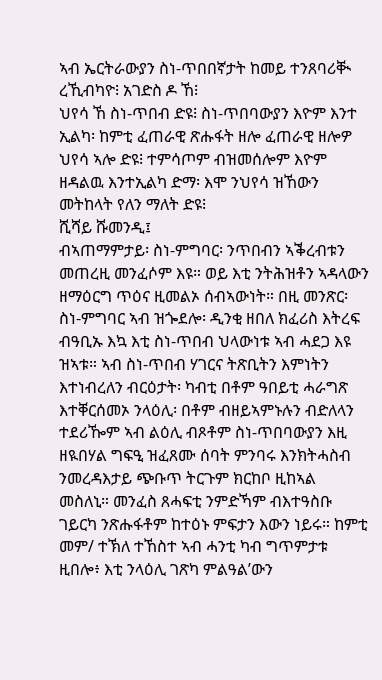ኣብ ኤርትራውያን ስነ-ጥበበኛታት ከመይ ተንጸባሪቚ ረኺብካዮ፧ አገድስ ዶ ኸ፧
ህየሳ ኸ ስነ-ጥበብ ድዩ፧ ስነ-ጥበባውያን እዮም እንተ ኢልካ፡ ከምቲ ፈጠራዊ ጽሑፋት ዘሎ ፈጠራዊ ዘሎዎ ህየሳ ኣሎ ድዩ፧ ተምሳጦም ብዝመሰሎም እዮም ዘዳልዉ እንተኢልካ ድማ፡ እሞ ንህየሳ ዝኸውን መትከላት የለን ማለት ድዩ፧
ሺሻይ ሹመንዲ፤
ብኣጠማምታይ፡ ስነ-ምግባር፡ ንጥበብን ኣቕረብቱን መጠረዚ መንፈሶም እዩ። ወይ እቲ ንትሕዝቶን ኣዳላውን ዘማዕርግ ጥዕና ዚመልኦ ሰብኣውነት። በዚ መንጽር፡ ስነ-ምግባር ኣብ ዝጐደሎ፡ ዲንቂ ዘበለ ክፈሪስ እትረፍ ብዓቢኡ እኳ እቲ ስነ-ጥበብ ህላውነቱ ኣብ ሓደጋ እዩ ዝኣቱ። ኣብ ስነ-ጥበብ ሃገርና ትጽቢትን እምነትን እተነብረለን ብርዕታት፡ ካብቲ በቶም ዓበይቲ ሓራግጽ እተቐርሰመኦ ንላዕሊ፡ በቶም ብዘይኣምኑሉን ብድለላን ተደሪዀም ኣብ ልዕሊ ብጾቶም ስነ-ጥበባውያን እዚ ዘዪበሃል ግፍዒ ዝፈጸሙ ሰባት ምንባሩ እንክትሓስብ ንመረዳእታይ ጭቡጥ ትርጉም ክርከቦ ዚከኣል መስለኒ። መንፈስ ጸሓፍቲ ንምድኻም ብእተዓስቡ ገይርካ ንጽሑፋቶም ከተዕኑ ምፍታን እውን ነይሩ። ከምቲ መም/ ተኽለ ተኸስተ ኣብ ሓንቲ ካብ ግጥምታቱ ዚበሎ፥ እቲ ንላዕሊ ገጽካ ምልዓል’ውን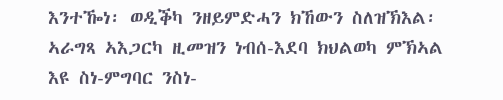እንተዀነ፡ ወዲቕካ ንዘይምድሓን ክኸውን ስለዝኽእል፡ ኣራግጻ ኣእጋርካ ዚመዝን ነብሰ-እደባ ክህልወካ ምኽኣል እዩ ስነ-ምግባር ንስነ-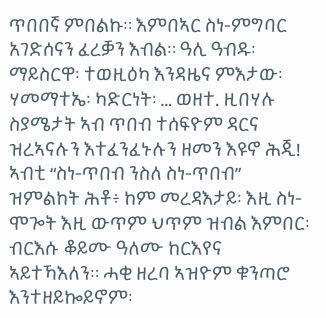ጥበበኛ ምበልኩ። እምበኣር ስነ-ምግባር አገድሰናን ፈረቓን እብል። ዓሊ ዓብዱ፡ ማይስርዋ፡ ተወዚዕካ እንዳዜና ምእታው፡ ሃመማተኤ፡ ካድርነት፡ … ወዘተ. ዚበሃሉ ስያሜታት ኣብ ጥበብ ተሰፍዮም ዳርና ዝረኣናሉን እተፈንፈኑሉን ዘመን እዩኖ ሕጂ!
ኣብቲ “ስነ-ጥበብ ንስለ ስነ-ጥበብ” ዝምልከት ሕቶ፥ ከም መረዳእታይ፡ እዚ ስነ-ሞጐት እዚ ውጥም ህጥም ዝብል እምበር፡ ብርእሱ ቆይሙ ዓለሙ ከርእየና ኣይተኻእለን። ሓቂ ዘረባ ኣዝዮም ቁንጣሮ እንተዘይኰይኖም፡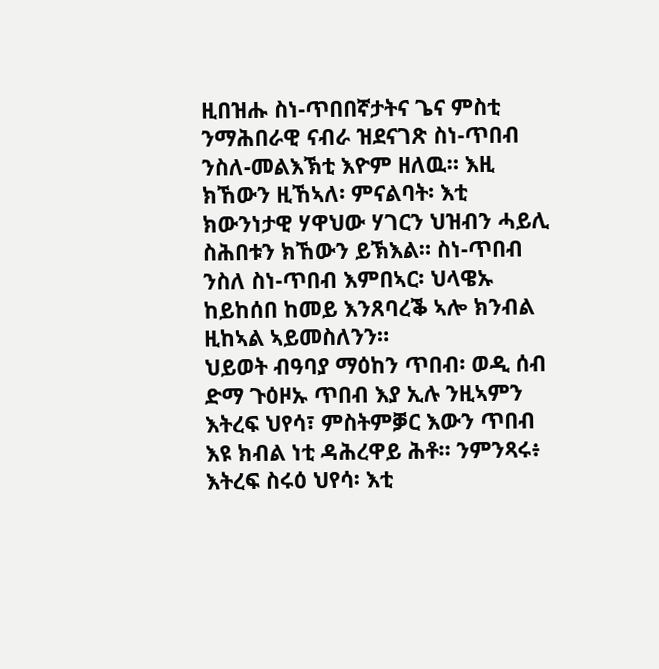ዚበዝሑ ስነ-ጥበበኛታትና ጌና ምስቲ ንማሕበራዊ ናብራ ዝደናገጽ ስነ-ጥበብ ንስለ-መልእኽቲ እዮም ዘለዉ። እዚ ክኸውን ዚኸኣለ፡ ምናልባት፡ እቲ ክውንነታዊ ሃዋህው ሃገርን ህዝብን ሓይሊ ስሕበቱን ክኸውን ይኽእል። ስነ-ጥበብ ንስለ ስነ-ጥበብ እምበኣር፡ ህላዌኡ ከይከሰበ ከመይ እንጸባረቕ ኣሎ ክንብል ዚከኣል ኣይመስለንን።
ህይወት ብዓባያ ማዕከን ጥበብ፡ ወዲ ሰብ ድማ ጉዕዞኡ ጥበብ እያ ኢሉ ንዚኣምን እትረፍ ህየሳ፣ ምስትምቓር እውን ጥበብ እዩ ክብል ነቲ ዳሕረዋይ ሕቶ። ንምንጻሩ፥ እትረፍ ስሩዕ ህየሳ፡ እቲ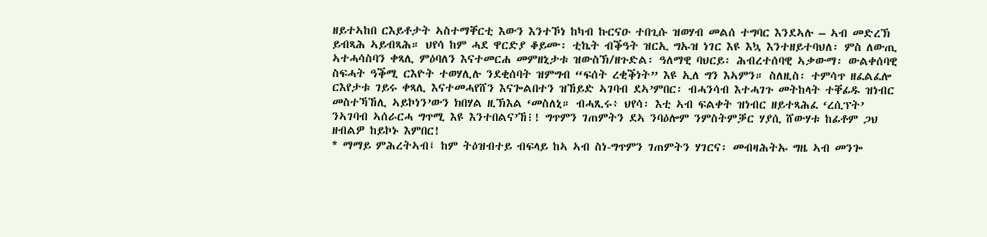ዘይተኣከበ ርእይቶታት ኣስተማቐርቲ እውን እንተኾነ ከካብ ኩርናዑ ተበጊሱ ዝወሃብ መልሰ ተግባር እንደኣሉ – ኣብ መድረኽ ይብጻሕ ኣይብጻሕ። ህየሳ ከም ሓደ ዋርድያ ቆይሙ፡ ቲኬት ብቕዓት ዝርኢ ግኡዝ ነገር እዩ እኳ እንተዘይተባህለ፡ ምስ ለውጢ ኣተሓሳስባን ቀጻሊ ምዕባለን እናተመርሐ መምዘኒታቱ ዝውስኽ/ዘጉድል፡ ዓለማዊ ባህርይ፡ ሕብረተሰባዊ ኣቃውማ፡ ውልቀሰባዊ ስፍሓት ዓቕሚ ርእዮት ተወሃሊሉ ንደቂሰባት ዝምግብ “ፍሰት ረቂቕነት” እዩ ኢለ ግን እኣምን። ስለዚስ፡ ተምሳጥ ዘፈልፈሎ ርእየታቱ ገይሩ ቀጻሊ እናተመሓየሸን እናጐልበተን ዝኸይድ ኣገባብ ደኣ’ምበር፡ ብሓንሳብ እተሓገጉ መትከላት ተቐፊዱ ዝነብር መስተኻኸሊ ኣይኮነን’ውን ክበሃል ዚኽእል ‘መስለኒ። ብሓጺሩ፥ ህየሳ፡ እቲ ኣብ ፍልቀት ዝነብር ዘይተጻሕፈ ‘ረሲፕት’ ንኣገባብ ኣሰራርሓ ግጥሚ እዩ እንተበልና’ኸ፧! ግጥምን ገጠምትን ደኣ ንባዕሎም ንምስትምቓር ሃያሲ ሸውሃቱ ከፊቶም ጋህ ዘብልዎ ከይኮኑ እምበር!
* ማማይ ምሕረትኣብ፤ ከም ትዕዝብተይ ብፍላይ ከኣ ኣብ ስነ-ግጥምን ገጠምትን ሃገርና፡ መብዛሕትኡ ግዜ ኣብ መንጐ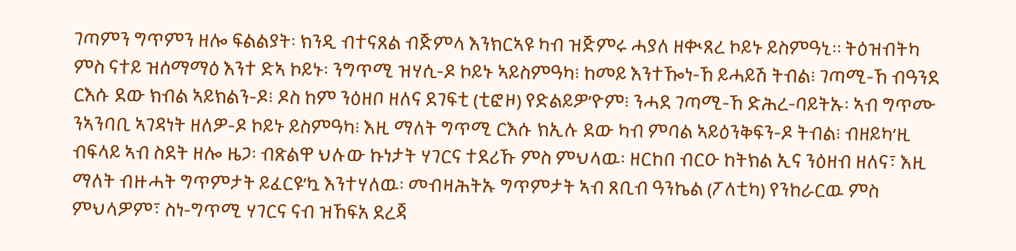ገጣምን ግጥምን ዘሎ ፍልልያት፡ ክንዲ ብተናጸል ብጅምላ እንክርኣዩ ካብ ዝጅምሩ ሓያለ ዘቊጸረ ኮይኑ ይስምዓኒ። ትዕዝብትካ ምስ ናተይ ዝሰማማዕ እንተ ድኣ ኮይኑ፡ ንግጥሚ ዝሃሲ-ዶ ኮይኑ ኣይስምዓካ፧ ከመይ እንተዀነ-ኸ ይሓይሽ ትብል፧ ገጣሚ-ኸ ብዓንደ ርእሱ ደው ክብል ኣይክልን-ዶ፧ ዶስ ከም ንዕዘቦ ዘለና ደገፍቲ (ቲፎዞ) የድልይዎ’ዮም፧ ንሓደ ገጣሚ-ኸ ድሕረ-ባይትኡ፡ ኣብ ግጥሙ ንኣንባቢ ኣገዳነት ዘለዎ-ዶ ኮይኑ ይስምዓካ፧ እዚ ማለት ግጥሚ ርእሱ ክኢሉ ደው ካብ ምባል ኣይዕንቅፍን-ዶ ትብል፧ ብዘይካ’ዚ ብፍላይ ኣብ ስደት ዘሎ ዜጋ፡ ብጽልዋ ህሉው ኩነታት ሃገርና ተደሪኹ ምስ ምህላዉ፡ ዘርከበ ብርዑ ከትክል ኢና ንዕዘብ ዘለና፣ እዚ ማለት ብዙሓት ግጥምታት ይፈርዩ’ኳ እንተሃለዉ፡ መብዛሕትኡ ግጥምታት ኣብ ጸቢብ ዓንኬል (ፖለቲካ) የንከራርዉ ምስ ምህላዎም፣ ስነ-ግጥሚ ሃገርና ናብ ዝኸፍአ ደረጃ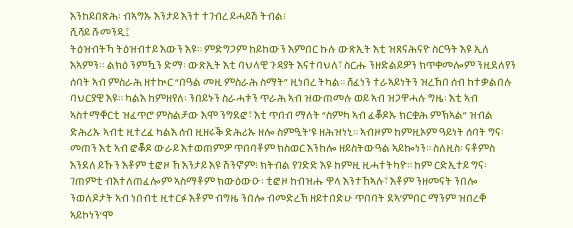እንከይበጽሕ፡ ብኣግኡ እንታይ እንተ ተገብረ ይሓይሽ ትብል፧
ሺሻይ ሹመንዲ፤
ትዕዝብትኻ ትዕዝብተይ እውን እዩ። ምድግጋም ከይከውን እምበር ኩሉ ውጽኢት እቲ ዝጸናሕናዮ ስርዓት እዩ ኢለ እኣምን፡፡ ልክዕ ንምዃን ድማ፡ ውጽኢት እቲ ባህላዊ ጉዳያት እናተባህለ፣ ስርሑ ንዘድልይዎን ክጥቀመሎም ንዚደለየን ሰባት ኣብ ምስራሕ ዘተኲር “በዓል መዚ ምስራሕ ስማት” ዚነበረ ትካል። ሸፈነን ተራኣይነትን ዝረኸበ ሰብ ከተቃልበሉ ባህርያዊ እዩ። ካልእ ከምዘየለ፡ ንበይኑን ስራሓቱን ጥራሕ ኣብ ዝውጠመሉ ወይ ኣብ ዝጋዋሓሉ ግዜ፡ እቲ ኣብ ኣስተማቐርቲ ዝፈጥሮ ምስልቻው እሞ ንግደፎ፣ እቲ ጥበብ ማለት “ስምካ ኣብ ፈቖዶኡ ክርቋሕ ምኽኣል” ዝብል ድሕሪኡ ኣብቲ ዚተረፈ ካልእ ሰብ ዚዘሩቕ ድሕሪኡ ዘሎ ስምዒት’ዩ ዘሕዝነኒ። ኣብዞም ከምዚኦም ዓይነት ሰባት ግና፡ መጠን እቲ ኣብ ፎቖዶ ውራይ እተወጠምዎ ጥበባቶም ክስወር እንከሎ ዘይስትውዓል ኣይኰነን። ስለዚስ፡ ናቶምስ እንደለ ይኹን እቶም ቲፎዞ ኸ እንታይ እዩ ሽንኖም፧ ክትብል የገድድ እዩ ከምዚ ዚሓተትካዮ። ከም ርድኢተይ ግና፡ ገጠምቲ ብእተለጠፈሎም ኣስማቶም ክውዕውዑ፡ ቲፎዞ ከብዝሑ ዋላ እንተኸኣሉ፣ እቶም ንዘመናት ንበሎ ንወለዶታት ኣብ ነበብቲ ዚተርፉ እቶም ብግዜ ንበሎ ብመድረኽ ዘይተበድሁ ጥበባት ደኣ’ምበር ማንም ዝበረቐ ኣይኮነን’ሞ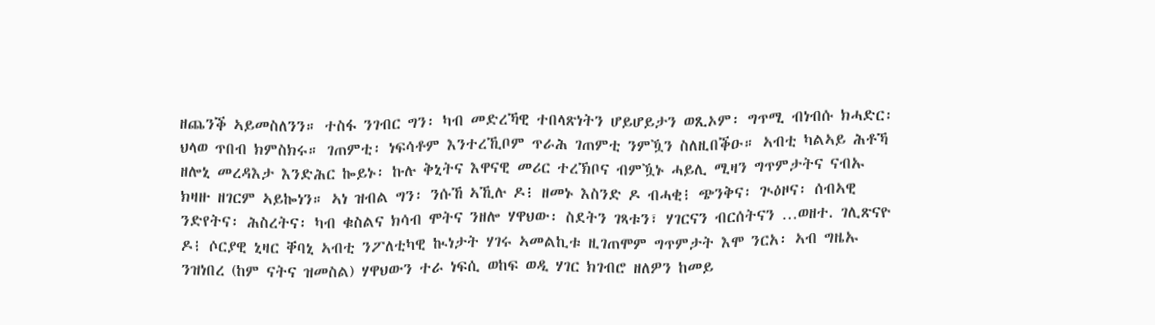ዘጨንቕ ኣይመስለንን። ተስፋ ንገብር ግን፡ ካብ መድረኻዊ ተበላጽነትን ሆይሆይታን ወጺኦም፡ ግጥሚ ብነብሱ ክሓድር፡ ህላወ ጥበብ ክምስክሩ። ገጠምቲ፡ ነፍሳቶም እንተረኺቦም ጥራሕ ገጠምቲ ንምዃን ስለዚበቕዑ። ኣብቲ ካልኣይ ሕቶኻ ዘሎኒ መረዳእታ እንድሕር ኰይኑ፡ ኩሉ ቅኒትና እዋናዊ መሪር ተረኽቦና ብምዃኑ ሓይሊ ሚዛን ግጥምታትና ናብኡ ክዛዙ ዘገርም ኣይኰነን። ኣነ ዝብል ግን፡ ንሱኸ ኣኺሉ ዶ፧ ዘመኑ እስንድ ዶ ብሓቂ፧ ጭንቅና፡ ጒዕዞና፡ ሰብኣዊ ንድየትና፡ ሕስረትና፡ ካብ ቁስልና ክሳብ ሞትና ንዘሎ ሃዋህው፡ ስደትን ገጻቱን፣ ሃገርናን ብርሰትናን …ወዘተ. ገሊጽናዮ ዶ፧ ሶርያዊ ኒዛር ቐባኒ ኣብቲ ንፖለቲካዊ ኲነታት ሃገሩ ኣመልኪቱ ዚገጠሞም ግጥምታት እሞ ንርአ፡ ኣብ ግዜኡ ንዝነበረ (ከም ናትና ዝመስል) ሃዋህውን ተራ ነፍሲ ወከፍ ወዲ ሃገር ክገብሮ ዘለዎን ከመይ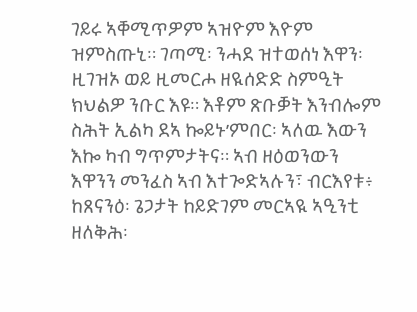ገይሩ ኣቐሚጥዎም ኣዝዮም እዮም ዝምስጡኒ። ገጣሚ፡ ንሓደ ዝተወሰነ እዋን፡ ዚገዝኦ ወይ ዚመርሖ ዘዪሰድድ ስምዒት ክህልዎ ንቡር እዩ። እቶም ጽቡቓት እንብሎም ስሕት ኢልካ ደኣ ኰይኑ’ምበር፡ ኣለዉ እውን እኰ ካብ ግጥምታትና። ኣብ ዘዕወንውን እዋንን መንፈስ ኣብ እተጐድኣሉን፣ ብርእየቱ፥ ከጸናንዕ፡ ጌጋታት ከይድገም መርኣዪ ኣዒንቲ ዘለቅሕ፡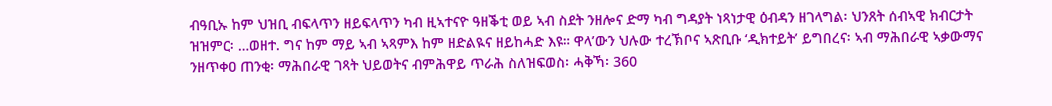ብዓቢኡ ከም ህዝቢ ብፍላጥን ዘይፍላጥን ካብ ዚኣተናዮ ዓዘቕቲ ወይ ኣብ ስደት ንዘሎና ድማ ካብ ግዳያት ነጻነታዊ ዕብዳን ዘገላግል፡ ህንጸት ሰብኣዊ ክብርታት ዝዝምር፡ …ወዘተ. ግና ከም ማይ ኣብ ኣጻምእ ከም ዘድልዪና ዘይከሓድ እዩ። ዋላ’ውን ህሉው ተረኽቦና ኣጽቢቡ ‘ዲክተይት’ ይግበረና፡ ኣብ ማሕበራዊ ኣቃውማና ንዘጥቀዐ ጠንቂ፡ ማሕበራዊ ገጻት ህይወትና ብምሕዋይ ጥራሕ ስለዝፍወስ፡ ሓቅኻ፡ 360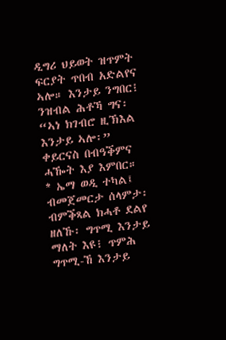ዲግሪ ህይወት ዝጥምት ፍርያት ጥበብ አድልየና ኣሎ። እንታይ ንግበር፧ ንዝብል ሕቶኻ ግና፡ “ኣነ ክገብሮ ዚኽእል እንታይ ኣሎ፡” ቀይርናስ በብዓቕምና ሓዀት እያ እምበር።
* ኤማ ወዲ ተካል፤ ብመጀመርታ ሰላምታ፡ ብምቕጻል ክሓቶ ደልየ ዘለኹ፡ ግጥሚ እንታይ ማለት እዩ፧ ጥምሕ ግጥሚ-ኸ እንታይ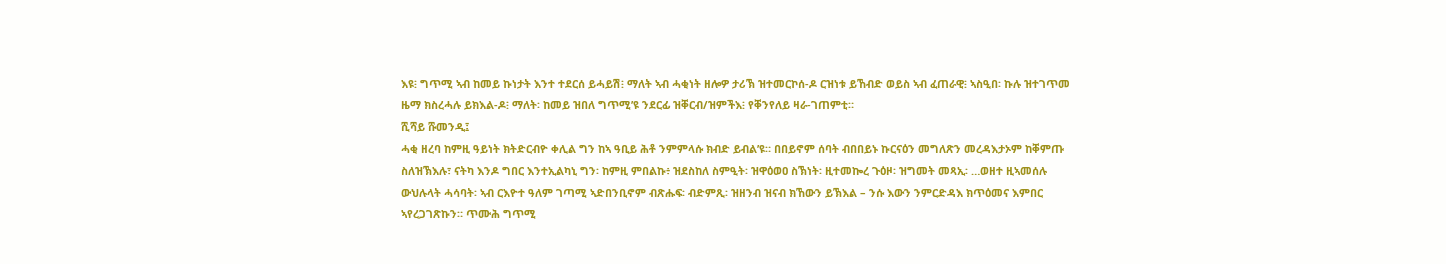እዩ፧ ግጥሚ ኣብ ከመይ ኩነታት እንተ ተደርሰ ይሓይሽ፧ ማለት ኣብ ሓቂነት ዘሎዎ ታሪኽ ዝተመርኮሰ-ዶ ርዝነቱ ይኸብድ ወይስ ኣብ ፈጠራዊ፧ ኣስዒበ፡ ኩሉ ዝተገጥመ ዜማ ክስረሓሉ ይክእል-ዶ፧ ማለት፡ ከመይ ዝበለ ግጥሚ’ዩ ንደርፊ ዝቐርብ/ዝምችእ፧ የቐንየለይ ዛራ-ገጠምቲ።
ሺሻይ ሹመንዲ፤
ሓቂ ዘረባ ከምዚ ዓይነት ክትድርብዮ ቀሊል ግን ከኣ ዓቢይ ሕቶ ንምምላሱ ክብድ ይብል’ዩ። በበይኖም ሰባት ብበበይኑ ኩርናዕን መግለጽን መረዳእታኦም ከቐምጡ ስለዝኽእሉ፣ ናትካ እንዶ ግበር እንተኢልካኒ ግን፡ ከምዚ ምበልኩ፥ ዝደስከለ ስምዒት፡ ዝዋዕወዐ ስኽነት፡ ዚተመኰረ ጉዕዞ፡ ዝግመት መጻኢ፡ …ወዘተ ዚኣመሰሉ ውህሉላት ሓሳባት፡ ኣብ ርእዮተ ዓለም ገጣሚ ኣድበንቢኖም ብጽሑፍ፡ ብድምጺ፡ ዝዘንብ ዝናብ ክኸውን ይኽእል – ንሱ እውን ንምርድዳእ ክጥዕመና እምበር ኣየረጋገጽኩን። ጥሙሕ ግጥሚ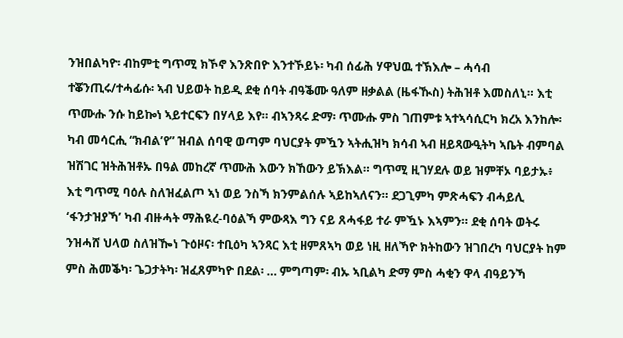ንዝበልካዮ፡ ብከምቲ ግጥሚ ክኾኖ እንጽበዮ እንተኾይኑ፡ ካብ ሰፊሕ ሃዋህዉ ተኽእሎ – ሓሳብ ተቖንጢሩ/ተሓፊሱ፡ ኣብ ህይወት ከይዲ ደቂ ሰባት ብዓቕሙ ዓለም ዘቃልል (ዜፋዂስ) ትሕዝቶ እመስለኒ። እቲ ጥሙሑ ንሱ ከይኰነ ኣይተርፍን በሃላይ እየ። ብኣንጻሩ ድማ፡ ጥሙሑ ምስ ገጠምቱ ኣተኣሳሲርካ ክረአ እንከሎ፡ ካብ መሳርሒ “ክብል’የ” ዝብል ሰባዊ ወጣም ባህርያት ምዃን ኣትሒዝካ ክሳብ ኣብ ዘይጻውዒትካ ኣቤት ብምባል ዝሽገር ዝትሕዝቶኡ በዓል መከረኛ ጥሙሕ እውን ክኸውን ይኽእል። ግጥሚ ዚገሃደሉ ወይ ዝምቸኦ ባይታኡ፥ እቲ ግጥሚ ባዕሉ ስለዝፈልጦ ኣነ ወይ ንስኻ ክንምልሰሉ ኣይከኣለናን። ደጋጊምካ ምጽሓፍን ብሓይሊ ‘ፋንታዝያኻ’ ካብ ብዙሓት ማሕዪረ-ባዕልኻ ምውጻእ ግን ናይ ጸሓፋይ ተራ ምዃኑ እኣምን። ደቂ ሰባት ወትሩ ንዝሓሸ ህላወ ስለዝዀነ ጉዕዞና፡ ተቢዕካ ኣንጻር እቲ ዘምጸኣካ ወይ ነዚ ዘለኻዮ ክትከውን ዝገበረካ ባህርያት ከም ምስ ሕመቕካ፡ ጌጋታትካ፡ ዝፈጸምካዮ በደል፡ … ምግጣም፡ ብኡ ኣቢልካ ድማ ምስ ሓቂን ዋላ ብዓይንኻ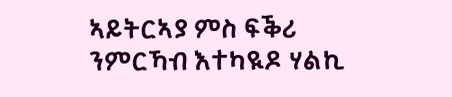ኣይትርኣያ ምስ ፍቕሪ ንምርኻብ እተካዪዶ ሃልኪ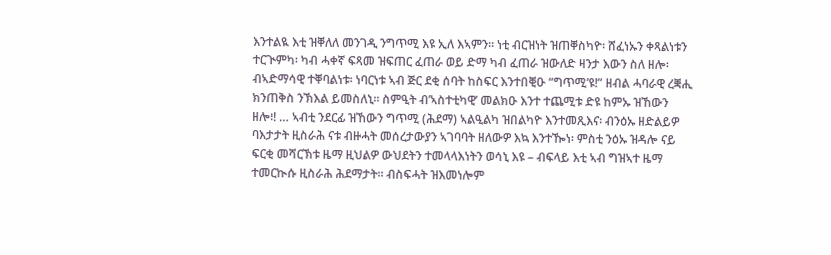እንተልዪ እቲ ዝቐለለ መንገዲ ንግጥሚ እዩ ኢለ እኣምን። ነቲ ብርዝነት ዝጠቐስካዮ፡ ሸፈነኡን ቀጻልነቱን ተርጒምካ፡ ካብ ሓቀኛ ፍጻመ ዝፍጠር ፈጠራ ወይ ድማ ካብ ፈጠራ ዝውለድ ዛንታ እውን ስለ ዘሎ፡ ብኣድማሳዊ ተቐባልነቱ፡ ነባርነቱ ኣብ ጅር ደቂ ሰባት ከስፍር እንተበቒዑ “ግጥሚ’ዩ!” ዘብል ሓባራዊ ረቛሒ ክንጠቅስ ንኽእል ይመስለኒ። ስምዒት ብ’ኣስተቲካዊ’ መልክዑ እንተ ተጨሚቱ ድዩ ከምኡ ዝኸውን ዘሎ፧! … ኣብቲ ንደርፊ ዝኸውን ግጥሚ (ሕደማ) ኣልዒልካ ዝበልካዮ እንተመጺእና፡ ብንዕኡ ዘድልይዎ ባእታታት ዚስራሕ ናቱ ብዙሓት መሰረታውያን ኣገባባት ዘለውዎ እኳ እንተዀነ፡ ምስቲ ንዕኡ ዝዳሎ ናይ ፍርቂ መሻርኽቱ ዜማ ዚህልዎ ውህደትን ተመላላእነትን ወሳኒ እዩ – ብፍላይ እቲ ኣብ ግዝኣተ ዜማ ተመርኲሱ ዚስራሕ ሕደማታት። ብስፍሓት ዝእመነሎም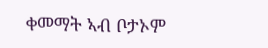ቀመማት ኣብ ቦታኦም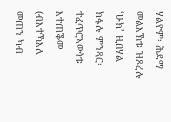ሃልዮም፡ ሕደማ መልእኽቱ ዝጾረሉ ‘ሁክ’ ዚበሃል ክፋሉ ምንጻር፡ ተፈጥሮኣውነቱ እተጠቕመ (ብእተኻእለ መጠን ካብ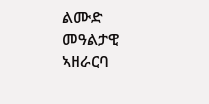ልሙድ መዓልታዊ ኣዘራርባ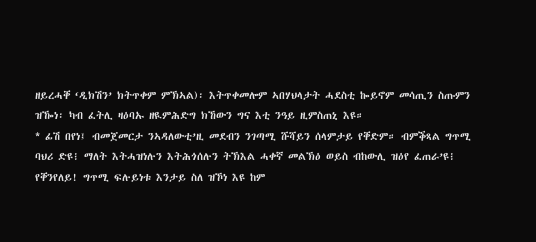ዘይረሓቐ ‘ዲክሽን’ ክትጥቀም ምኽኣል)፡ እትጥቀመሎም ኣበሃህላታት ሓደስቲ ኰይኖም መሳጢን ስጡምን ዝዀነ፡ ካብ ፈትሊ ዛዕባኡ ዘዪምሕድግ ክኸውን ግና እቲ ንዓይ ዚምስጠኒ እዩ።
* ፊሽ በየነ፤ ብመጀመርታ ንኣዳለውቲ’ዚ መደብን ንገጣሚ ሹሻይን ሰላምታይ የቐድም። ብምቕጻል ግጥሚ ባህሪ ድዩ፧ ማለት እትሓዝነሉን እትሕጎሰሉን ትኽእል ሓቀኛ መልኽዕ ወይስ ብከውሊ ዝዕየ ፈጠራ’ዩ፧ የቐንየለይ! ግጥሚ ፍሉይነቱ እንታይ ስለ ዝኾነ እዩ ከም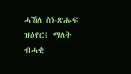ሓኸለ ስነ-ጽሑፍ ዝዕየር፧ ማለት ብሓቂ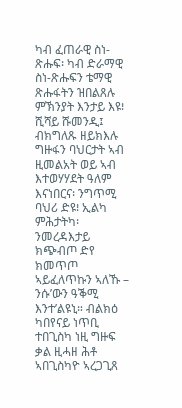ካብ ፈጠራዊ ስነ-ጽሑፍ፡ ካብ ድራማዊ ስነ-ጽሑፍን ቴማዊ ጽሑፋትን ዝበልጸሉ ምኽንያት እንታይ እዩ፧
ሺሻይ ሹመንዲ፤
ብክግለጹ ዘይክእሉ ግዙፋን ባህርታት ኣብ ዚመልአት ወይ ኣብ እተወሃሃደት ዓለም እናነበርና፡ ንግጥሚ ባህሪ ድዩ፧ ኢልካ ምሕታትካ፡ ንመረዳእታይ ክጭብጦ ድየ ክመጥጦ ኣይፈለጥኩን ኣለኹ – ንሱ’ውን ዓቕሚ እንተ’ልዩኒ። ብልክዕ ካበየናይ ነጥቢ ተበጊስካ ነዚ ግዙፍ ቃል ዚሓዘ ሕቶ ኣበጊስካዮ ኣረጋጊጸ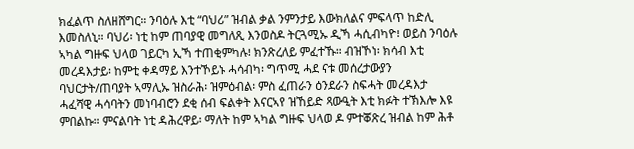ክፈልጥ ስለዘሸግር። ንባዕሉ እቲ “ባህሪ” ዝብል ቃል ንምንታይ እውክለልና ምፍላጥ ከድሊ እመስለኒ። ባህሪ፡ ነቲ ከም ጠባያዊ መግለጺ እንወስዶ ትርጓሚኡ ዲኻ ሓሲብካዮ፧ ወይስ ንባዕሉ ኣካል ግዙፍ ህላወ ገይርካ ኢኻ ተጠቂምካሉ፧ ክንጽረለይ ምፈተኹ። ብዝኾነ፡ ክሳብ እቲ መረዳእታይ፡ ከምቲ ቀዳማይ እንተኾይኑ ሓሳብካ፡ ግጥሚ ሓደ ናቱ መሰረታውያን ባህርታት/ጠባያት ኣማሊኡ ዝስራሕ፡ ዝምዕብል፡ ምስ ፈጠራን ዕንደራን ስፍሓት መረዳእታ ሓፈሻዊ ሓሳባትን መነባብሮን ደቂ ሰብ ፍልቀት እናርኣየ ዝኸይድ ጻውዒት እቲ ክፉት ተኽእሎ እዩ ምበልኩ። ምናልባት ነቲ ዳሕረዋይ፡ ማለት ከም ኣካል ግዙፍ ህላወ ዶ ምተቖጽረ ዝብል ከም ሕቶ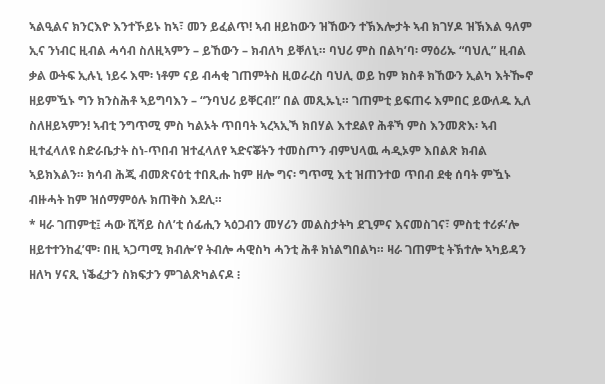ኣልዒልና ክንርእዮ እንተኾይኑ ከኣ፣ መን ይፈልጥ! ኣብ ዘይከውን ዝኸውን ተኽእሎታት ኣብ ክገሃዶ ዝኽእል ዓለም ኢና ንነብር ዚብል ሓሳብ ስለዚኣምን – ይኸውን – ክብለካ ይቐለኒ። ባህሪ ምስ በልካ’ባ፡ ማዕሪኡ “ባህሊ” ዚብል ቃል ውትፍ ኢሉኒ ነይሩ እሞ፡ ነቶም ናይ ብሓቂ ገጠምትስ ዚወራረስ ባህሊ ወይ ከም ክስቶ ክኸውን ኢልካ እትዀኖ ዘይምዃኑ ግን ክንስሕቶ ኣይግባእን – “ንባህሪ ይቐርብ!” በል መጺኡኒ። ገጠምቲ ይፍጠሩ እምበር ይውለዱ ኢለ ስለዘይኣምን! ኣብቲ ንግጥሚ ምስ ካልኦት ጥበባት ኣረኣኢኻ ክበሃል እተደልየ ሕቶኻ ምስ እንመጽእ፡ ኣብ ዚተፈላለዩ ስድራቤታት ስነ-ጥበብ ዝተፈላለየ ኣድናቖትን ተመስጦን ብምህላዉ ሓዲኦም እበልጽ ክብል ኣይክእልን። ክሳብ ሕጂ ብመጽናዕቲ ተበጺሑ ከም ዘሎ ግና፡ ግጥሚ እቲ ዝጠንተወ ጥበብ ደቂ ሰባት ምዃኑ ብዙሓት ከም ዝሰማምዕሉ ክጠቅስ እደሊ።
* ዛራ ገጠምቲ፤ ሓው ሺሻይ ስለ’ቲ ሰፊሒን ኣዕጋብን መሃሪን መልስታትካ ደጊምና እናመስገና፣ ምስቲ ተሪፉ’ሎ ዘይተተንከፈ’ሞ፡ በዚ ኣጋጣሚ ክብሎ’የ ትብሎ ሓዊስካ ሓንቲ ሕቶ ክነልግበልካ። ዛራ ገጠምቲ ትኽተሎ ኣካይዳን ዘለካ ሃናጺ ነቕፈታን ስክፍታን ምገልጽካልናዶ ፧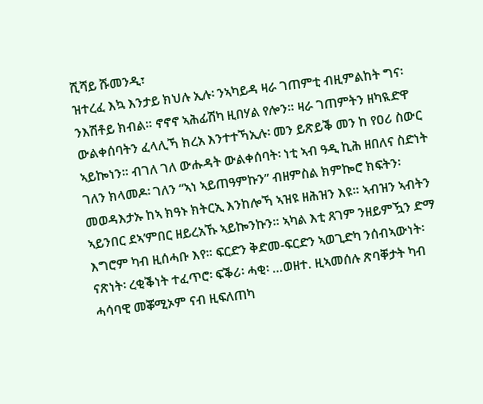ሺሻይ ሹመንዲ፣
ዝተረፈ እኳ እንታይ ክህሉ ኢሉ፡ ንኣካይዳ ዛራ ገጠምቲ ብዚምልከት ግና፡ ንእሽቶይ ክብል። ኖኖኖ ኣሕፊሽካ ዚበሃል የሎን። ዛራ ገጠምትን ዘካዪድዋ ውልቀሰባትን ፈላሊኻ ክረአ እንተተኻኢሉ፡ መን ይጽይቕ መን ከ የዐሪ ስውር ኣይኰነን። ብገለ ገለ ውሑዳት ውልቀሰባት፡ ነቲ ኣብ ዓዲ ኪሕ ዘበለና ስድነት ገለን ክላመዶ፡ ገለን “ኣነ ኣይጠዓምኩን” ብዘምስል ክምኰሮ ክፍትን፡ መወዳእታኡ ከኣ ክዓኑ ክትርኢ እንከሎኻ ኣዝዩ ዘሕዝን እዩ። ኣብዝን ኣብትን ኣይንበር ደኣ’ምበር ዘይረአኹ ኣይኰንኩን። ኣካል እቲ ጸገም ንዘይምዃን ድማ እግሮም ካብ ዚሰሓቡ እየ። ፍርድን ቅድመ-ፍርድን ኣወጊድካ ንሰብኣውነት፡ ናጽነት፡ ረቂቕነት ተፈጥሮ፡ ፍቕሪ፡ ሓቂ፡ …ወዘተ. ዚኣመሰሉ ጽባቐታት ካብ ሓሳባዊ መቖሚኦም ናብ ዚፍለጠካ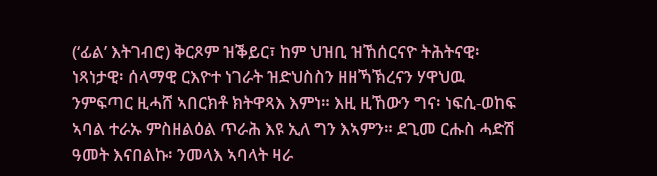(‘ፊል’ እትገብሮ) ቅርጾም ዝቕይር፣ ከም ህዝቢ ዝኸሰርናዮ ትሕትናዊ፡ ነጻነታዊ፡ ሰላማዊ ርእዮተ ነገራት ዝድህስስን ዘዘኻኽረናን ሃዋህዉ ንምፍጣር ዚሓሸ ኣበርክቶ ክትዋጻእ እምነ። እዚ ዚኸውን ግና፡ ነፍሲ-ወከፍ ኣባል ተራኡ ምስዘልዕል ጥራሕ እዩ ኢለ ግን እኣምን። ደጊመ ርሑስ ሓድሽ ዓመት እናበልኩ፡ ንመላእ ኣባላት ዛራ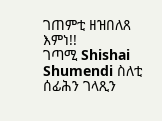ገጠምቲ ዘዝበለጸ እምነ!!
ገጣሚ Shishai Shumendi ስለቲ ሰፊሕን ገላጺን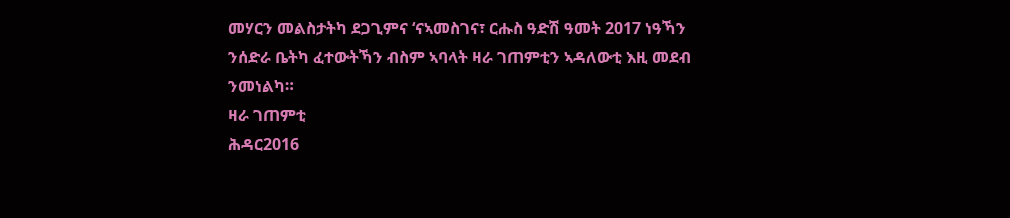መሃርን መልስታትካ ደጋጊምና ‘ናኣመስገና፣ ርሑስ ዓድሽ ዓመት 2017 ነዓኻን ንሰድራ ቤትካ ፈተውትኻን ብስም ኣባላት ዛራ ገጠምቲን ኣዳለውቲ እዚ መደብ ንመነልካ።
ዛራ ገጠምቲ
ሕዳር2016